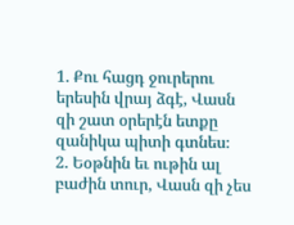1. Քու հացդ ջուրերու երեսին վրայ ձգէ, Վասն զի շատ օրերէն ետքը զանիկա պիտի գտնես։
2. Եօթնին եւ ութին ալ բաժին տուր, Վասն զի չես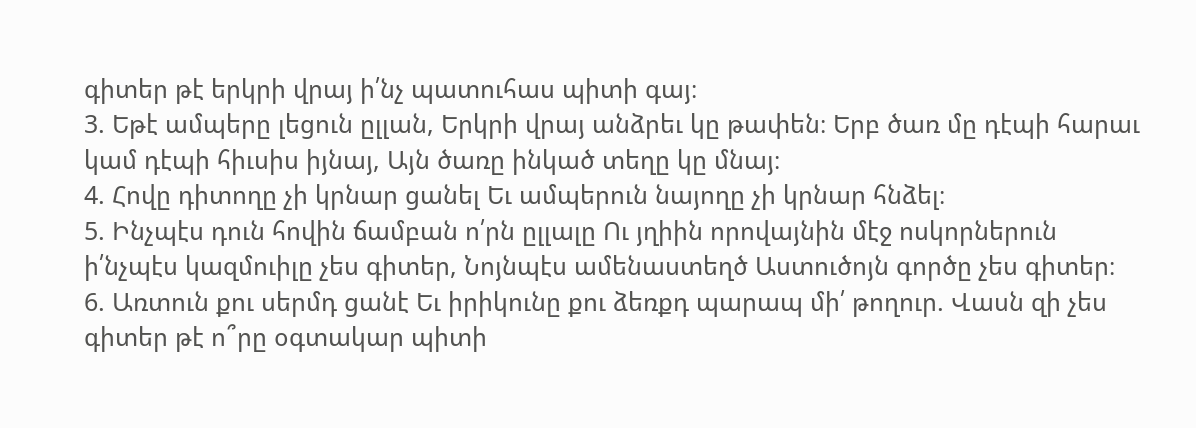գիտեր թէ երկրի վրայ ի՛նչ պատուհաս պիտի գայ։
3. Եթէ ամպերը լեցուն ըլլան, Երկրի վրայ անձրեւ կը թափեն։ Երբ ծառ մը դէպի հարաւ կամ դէպի հիւսիս իյնայ, Այն ծառը ինկած տեղը կը մնայ։
4. Հովը դիտողը չի կրնար ցանել Եւ ամպերուն նայողը չի կրնար հնձել։
5. Ինչպէս դուն հովին ճամբան ո՛րն ըլլալը Ու յղիին որովայնին մէջ ոսկորներուն ի՛նչպէս կազմուիլը չես գիտեր, Նոյնպէս ամենաստեղծ Աստուծոյն գործը չես գիտեր։
6. Առտուն քու սերմդ ցանէ Եւ իրիկունը քու ձեռքդ պարապ մի՛ թողուր. Վասն զի չես գիտեր թէ ո՞րը օգտակար պիտի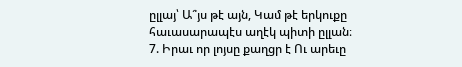ըլլայ՝ Ա՞յս թէ այն, Կամ թէ երկուքը հաւասարապէս աղէկ պիտի ըլլան։
7. Իրաւ որ լոյսը քաղցր է Ու արեւը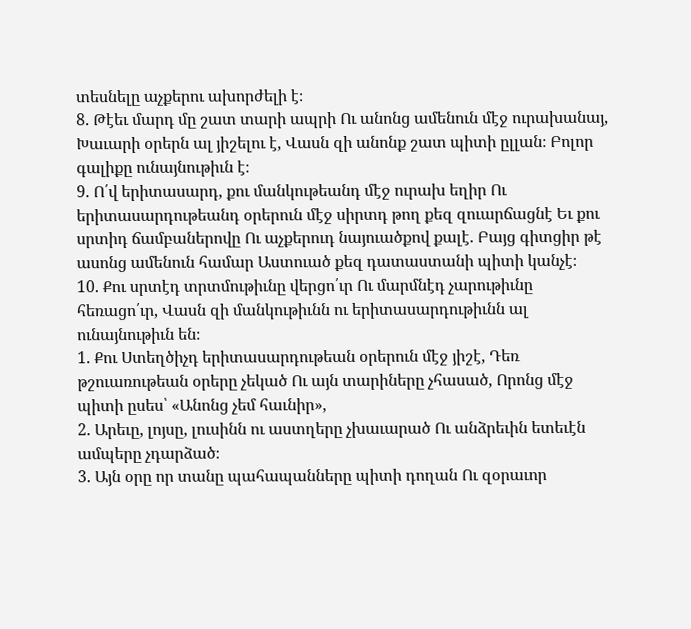տեսնելը աչքերու ախորժելի է։
8. Թէեւ մարդ մը շատ տարի ապրի Ու անոնց ամենուն մէջ ուրախանայ, Խաւարի օրերն ալ յիշելու է, Վասն զի անոնք շատ պիտի ըլլան։ Բոլոր գալիքը ունայնութիւն է։
9. Ո՛վ երիտասարդ, քու մանկութեանդ մէջ ուրախ եղիր Ու երիտասարդութեանդ օրերուն մէջ սիրտդ թող քեզ զուարճացնէ Եւ քու սրտիդ ճամբաներովը Ու աչքերուդ նայուածքով քալէ. Բայց գիտցիր թէ ասոնց ամենուն համար Աստուած քեզ դատաստանի պիտի կանչէ։
10. Քու սրտէդ տրտմութիւնը վերցո՛ւր Ու մարմնէդ չարութիւնը հեռացո՛ւր, Վասն զի մանկութիւնն ու երիտասարդութիւնն ալ ունայնութիւն են։
1. Քու Ստեղծիչդ երիտասարդութեան օրերուն մէջ յիշէ, Դեռ թշուառութեան օրերը չեկած Ու այն տարիները չհասած, Որոնց մէջ պիտի ըսես՝ «Անոնց չեմ հաւնիր»,
2. Արեւը, լոյսը, լուսինն ու աստղերը չխաւարած Ու անձրեւին ետեւէն ամպերը չդարձած։
3. Այն օրը որ տանը պահապանները պիտի դողան Ու զօրաւոր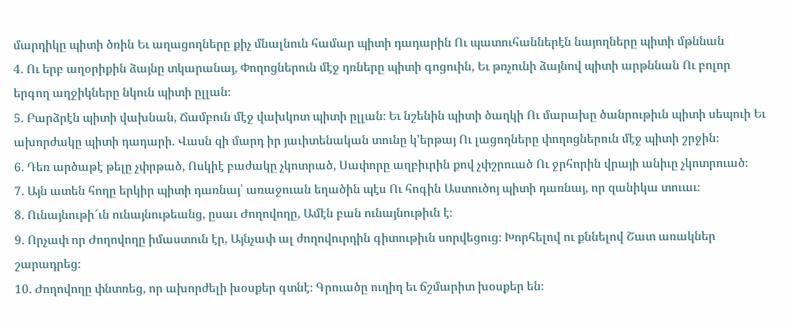մարդիկը պիտի ծռին Եւ աղացողները քիչ մնալնուն համար պիտի դադարին Ու պատուհաններէն նայողները պիտի մթննան
4. Ու երբ աղօրիքին ձայնը տկարանայ, Փողոցներուն մէջ դռները պիտի գոցուին, Եւ թռչունի ձայնով պիտի արթննան Ու բոլոր երգող աղջիկները նկուն պիտի ըլլան։
5. Բարձրէն պիտի վախնան, Ճամբուն մէջ վախկոտ պիտի ըլլան։ Եւ նշենին պիտի ծաղկի Ու մարախը ծանրութիւն պիտի սեպուի Եւ ախորժակը պիտի դադարի. Վասն զի մարդ իր յաւիտենական տունը կ’երթայ Ու լացողները փողոցներուն մէջ պիտի շրջին։
6. Դեռ արծաթէ թելը չփրթած, Ոսկիէ բաժակը չկոտրած, Սափորը աղբիւրին քով չփշրուած Ու ջրհորին վրայի անիւը չկոտրուած։
7. Այն ատեն հողը երկիր պիտի դառնայ՝ առաջուան եղածին պէս Ու հոգին Աստուծոյ պիտի դառնայ, որ զանիկա տուաւ։
8. Ունայնութի՜ւն ունայնութեանց, ըսաւ Ժողովողը, Ամէն բան ունայնութիւն է։
9. Որչափ որ Ժողովողը իմաստուն էր, Այնչափ ալ ժողովուրդին գիտութիւն սորվեցուց։ Խորհելով ու քննելով Շատ առակներ շարադրեց։
10. Ժողովողը փնտռեց, որ ախորժելի խօսքեր գտնէ։ Գրուածը ուղիղ եւ ճշմարիտ խօսքեր են։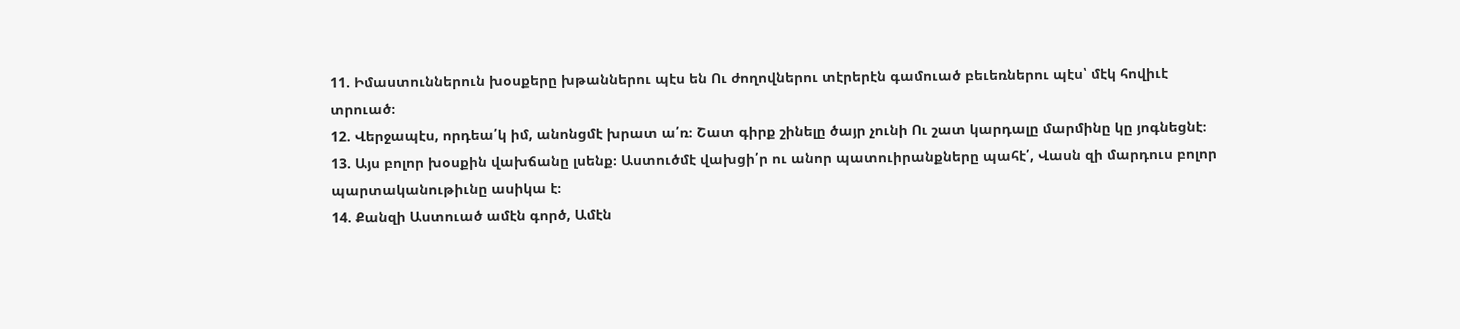11. Իմաստուններուն խօսքերը խթաններու պէս են Ու ժողովներու տէրերէն գամուած բեւեռներու պէս՝ մէկ հովիւէ տրուած։
12. Վերջապէս, որդեա՛կ իմ, անոնցմէ խրատ ա՛ռ։ Շատ գիրք շինելը ծայր չունի Ու շատ կարդալը մարմինը կը յոգնեցնէ։
13. Այս բոլոր խօսքին վախճանը լսենք։ Աստուծմէ վախցի՛ր ու անոր պատուիրանքները պահէ՛, Վասն զի մարդուս բոլոր պարտականութիւնը ասիկա է։
14. Քանզի Աստուած ամէն գործ, Ամէն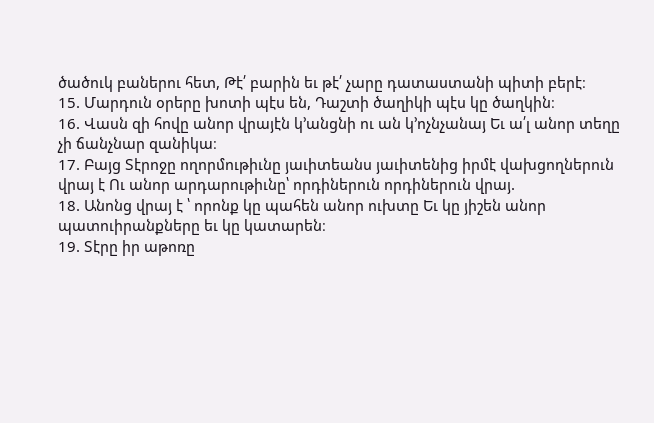ծածուկ բաներու հետ, Թէ՛ բարին եւ թէ՛ չարը դատաստանի պիտի բերէ։
15. Մարդուն օրերը խոտի պէս են, Դաշտի ծաղիկի պէս կը ծաղկին։
16. Վասն զի հովը անոր վրայէն կ’անցնի ու ան կ’ոչնչանայ Եւ ա՛լ անոր տեղը չի ճանչնար զանիկա։
17. Բայց Տէրոջը ողորմութիւնը յաւիտեանս յաւիտենից իրմէ վախցողներուն վրայ է Ու անոր արդարութիւնը՝ որդիներուն որդիներուն վրայ.
18. Անոնց վրայ է ՝ որոնք կը պահեն անոր ուխտը Եւ կը յիշեն անոր պատուիրանքները եւ կը կատարեն։
19. Տէրը իր աթոռը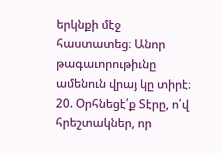երկնքի մէջ հաստատեց։ Անոր թագաւորութիւնը ամենուն վրայ կը տիրէ։
20. Օրհնեցէ՛ք Տէրը, ո՛վ հրեշտակներ, որ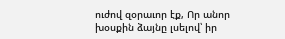ուժով զօրաւոր էք, Որ անոր խօսքին ձայնը լսելով՝ իր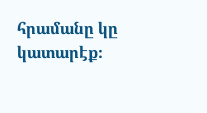հրամանը կը կատարէք։